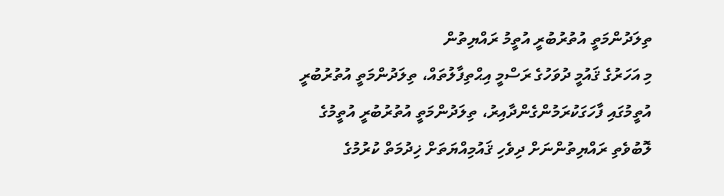ތިލަދުންމަތީ އުތުރުބުރީ އުތީމު ރައްޔިތުން
މި އަހަރުގެ ޤައުމީ ދުވަހުގެ ރަސްމީ އިޙްތިފާލުތައް، ތިލަދުންމަތީ އުތުރުބުރީ އުތީމުގައި ފާހަގަކުރަމުންގެންދާއިރު، ތިލަދުންމަތީ އުތުރުބުރީ އުތީމުގެ ލޮބުވެތި ރައްޔިތުންނަށް ދިވެހި ޤައުމިއްޔަތަށް ޚިދުމަތް ކުރުމުގެ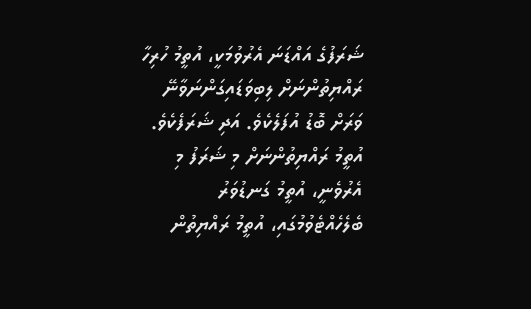ޝަރަފުގެ އައްޑަނަ އެރުވުމަކީ، އުތީމު ހުރިހާ ރައްޔިތުންނަށް ލިބިވަޑައިގަންނަވާނޭ ވަރަށް ބޮޑު އުފަލެކެވެ. އަދި ޝަރަފެކެވެ. އުތީމު ރައްޔިތުންނަށް މި ޝަރަފު މި އެރުވެނީ، އުތީމު ގަނޑުވަރު ބެލެހެއްޓެވުމުގައި، އުތީމު ރައްޔިތުން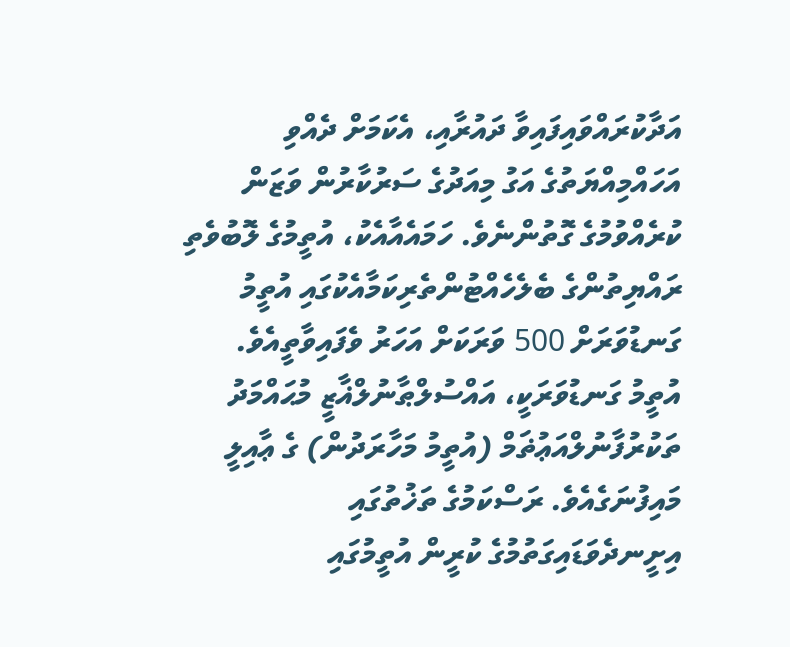އަދާކުރައްވައިފައިވާ ދައުރާއި، އެކަމަށް ދެއްވި އަހައްމިއްޔަތުގެ އަގު މިއަދުގެ ސަރުކާރުން ވަޒަން ކުރެއްވުމުގެ ގޮތުންނެވެ. ހަމައެއާއެކު، އުތީމުގެ ލޮބުވެތި ރައްޔިތުންގެ ބެލެހެއްޓުންތެރިކަމާއެކުގައި އުތީމު ގަނޑުވަރަށް 500 ވަރަކަށް އަހަރު ވެފައިވާތީއެވެ.
އުތީމު ގަނޑުވަރަކީ، އައްސުލްޠާނުލްޣާޒީ މުޙައްމަދު ތަކުރުފާނުލްއަޢުޡަމް (އުތީމު މަހާރަދުން) ގެ ޢާއިލީ މައިފުނަގެއެވެ. ރަސްކަމުގެ ތަޚުތުގައި އިށީނދެވަޑައިގަތުމުގެ ކުރީން އުތީމުގައި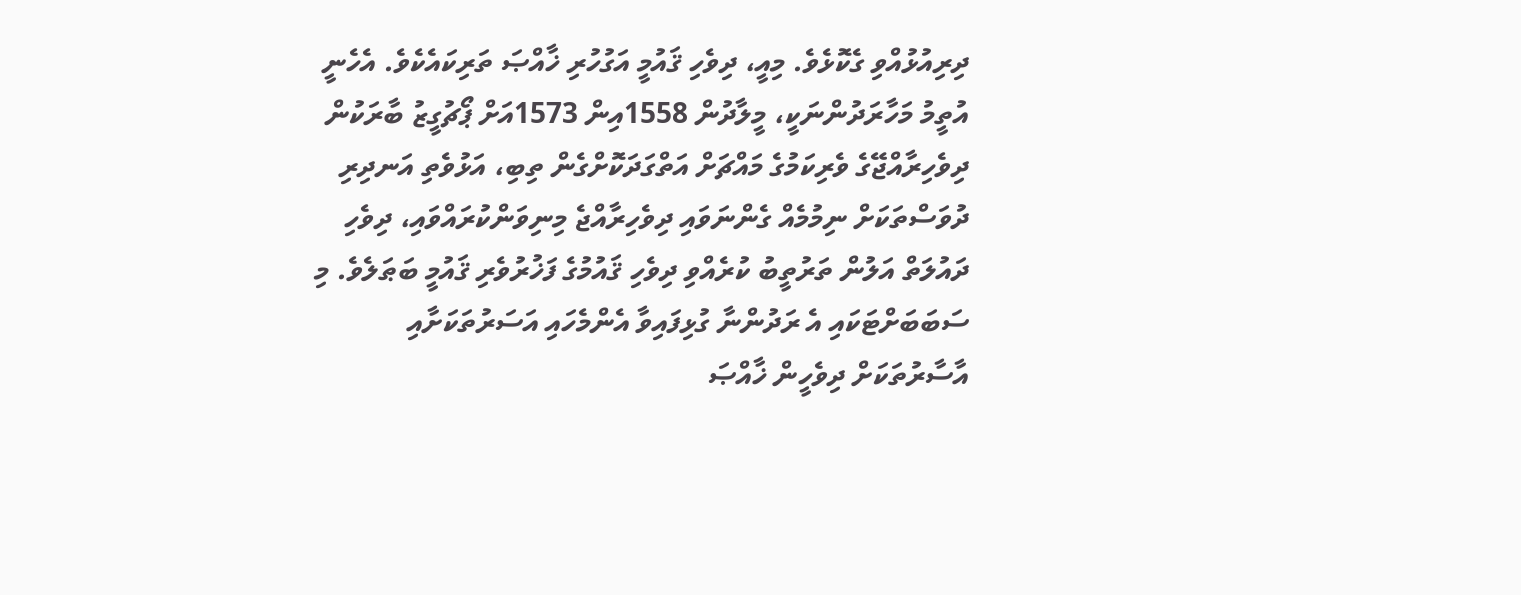ދިރިއުޅުއްވި ގެކޮޅެވެ. މިއީ، ދިވެހި ޤައުމީ އަގުހުރި ޚާއްޞަ ތަރިކައެކެވެ. އެހެނީ އުތީމު މަހާރަދުންނަކީ، މީލާދުން 1558އިން 1573އަށް ޕޯޗުގީޒު ބާރަކުން ދިވެހިރާއްޖޭގެ ވެރިކަމުގެ މައްޗަށް އަތްގަދަކޮށްގެން ތިބި، އަޅުވެތި އަނދިރި ދުވަސްތަކަށް ނިމުމެއް ގެންނަވައި ދިވެހިރާއްޖެ މިނިވަންކުރައްވައި، ދިވެހި ދައުލަތް އަލުން ތަރުތީބު ކުރެއްވި ދިވެހި ޤައުމުގެ ފަޚުރުވެރި ޤައުމީ ބަޠަލެވެ. މި ސަބަބަށްޓަކައި އެ ރަދުންނާ ގުޅިފައިވާ އެންމެހައި އަސަރުތަކަށާއި އާސާރުތަކަށް ދިވެހީން ޚާއްޞަ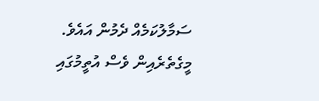ސަމާލުކަމެއް ދެމުން އައެވެ. މީގެތެރެއިން ވެސް އުތީމުގައި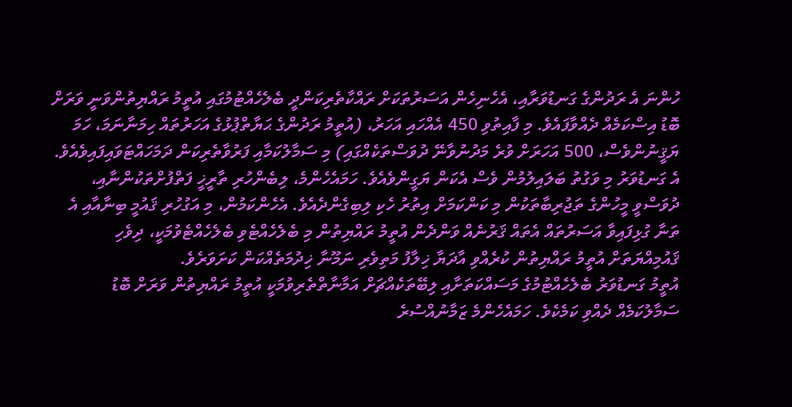ހުންނަ އެ ރަދުންގެ ގަނޑުވަރާއި، އެހެނިހެން އަސަރުތަކަށް ރައްކާތެރިކަންދީ ބެލެހެއްޓުމުގައި އުތީމު ރައްޔިތުންވަނީ ވަރަށް ބޮޑު އިސްކަމެއް ދެއްވާފައެވެ. މި ފާއިތުވި 450 އެއްހައި އަހަރު، (އުތީމު ރަދުންގެ ޙަޔާތްޕުޅުގެ އަހަރުތައް ހިމަނާނަމަ، ހަމަ ޔަޤީނުންވެސް، 500 އަހަރަށް ވުރެ މަދުނުވާނޭ ދުވަސްތަކެއްގައި) މި ސަމާލުކަމާއި ފަރުވާތެރިކަން ދަމަހައްޓަވައިފައިވެއެވެ. އެ ގަނޑުވަރު މި ވަގުތު ބަލައިލުމުން ވެސް އެކަން ޔަގީންވެއެވެ. ހަމައެހެންމެ، ލިބެންހުރި ތާރީޚީ ފަތްފުށްތަކުންނާއި، ދުވަސްވީ މީހުންގެ ތަޖުރިބާތަކުން މި ކަންކަމަށް އިތުރު ހެކި ލިބިގެންދެއެވެ. އެހެންކަމުން، މި އަގުހުރި ޤައުމީ ބިނާއާއި އެ ތަނާ ގުޅިފައިވާ އަސަރުތައް އެތައް ޤަރުނެއް ވަންދެން އުތީމު ރައްޔިތުން މި ބެލެހެއްޓެވި ބެލެހެއްޓެވުމަކީ، ދިވެހި ޤައުމިއްޔަތަށް އުތީމު ރައްޔިތުން ކުރެއްވި އާދަޔާ ޚިލާފު މަތިވެރި ނަމޫނާ ޚިދުމަތެއްކަން ކަށަވަރެވެ.
އުތީމު ގަނޑުވަރު ބެލެހެއްޓުމުގެ މަސައްކަތަށާއި ލިބޭތަކެއްޗަށް އަމާނާތްތެރިވުމަކީ އުތީމު ރައްޔިތުން ވަރަށް ބޮޑު ސަމާލުކަމެއް ދެއްވި ކަމެކެވެ. ހަމައެހެންމެ ޒަމާނުއްސުރެ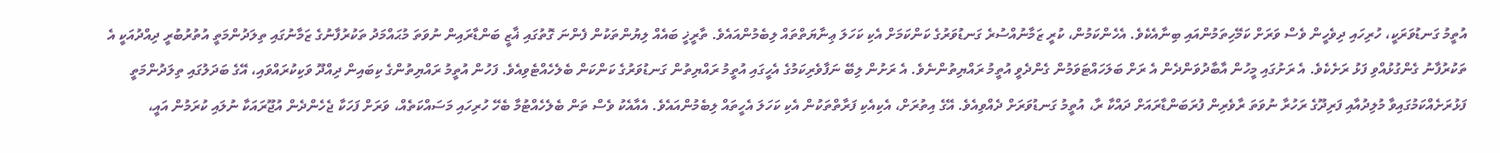އުތީމު ގަނޑުވަރަކީ، ހުރިހައި ދިވެހީން ވެސް ވަރަށް ކަމޭހިތަމުންއައި ބިނާއެކެވެ. އެހެންކަމުން، ކުރީ ޒަމާނުއްސުރެ ގަނޑުވަރުގެ ކަންކަމަށް އެކި ކަހަލަ ޢިނާޔަތްތައް ލިބެމުންއައެވެ. ތާރީޚީ ބައެއް ލިޔުންތަކުން ފެންނަ ގޮތުގައި ޣާޒީ ބަންޑާރައިން ނުވަތަ މުޙައްމަދު ތަކުރުފާނުގެ ޒަމާނުގައި ތިލަދުންމަތީ އުތުރުބުރީ ދިއްދުއަކީ އެ ތަކުރުފާނު ގެންގުޅުއްވި ފަޅު ރަށެކެވެ. އެ ރަށުގައި މީހުން އާބާދުވަންދެން އެ ރަށް ބަލަހައްޓަވަމުން ގެންދެވީ އުތީމު ރައްޔިތުންނެވެ. އެ ރަށުން ލިބޭ ނަފާވެރިކަމުގެ އެހީގައި އުތީމު ރައްޔިތުން ގަނޑުވަރުގެ ކަންކަން ބެލެހެއްޓެވިއެވެ. ފަހުން އުތީމު ރައްޔިތުންގެ ކިބައިން ދިއްދޫ ވަކިކުރައްވައި، އޭގެ ބަދަލުގައި ތިލަދުންމަތީ ފަޅުރަށެއްކަމުގައިވާ މުލިދުއާއި ފަރިދޫގެ ރަހުރާ ނުވަތަ ރާވެރިން ފުރަބަންޑާރައަށް ދައްކާ ރާ، އުތީމު ގަނޑުވަރަށް ދެއްވިއެވެ. އޭގެ އިތުރަށް، އެކިއެކި ފަރާތްތަކުން އެކި ކަހަލަ އެހީތައް ލިބެމުންއައެވެ. އެއާއެކު ވެސް ތަން ބެލެހެއްޓުމާ ބެހޭ ހުރިހައި މަސައްކަތެއް، ވަރަށް ފަހަކާ ޖެހެންދެން އުޖޫރައަކާ ނުލައި ކުރަމުން އައީ،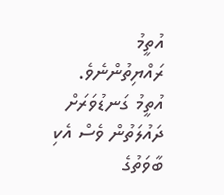އުތީމު ރައްޔިތުންނެވެ.
އުތީމު ގަނޑުވަރަށް ދައުލަތުން ވެސް އެކި ބާވަތުގެ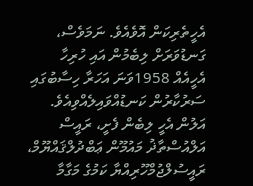އެހީތެރިކަން އޮވެއެވެ. ނަމަވެސް، ގަނޑުވަރަށް ލިބެމުން އައި ހުރިހާ އެހީއެއް 1958ވަނަ އަހަރާ ހިސާބުގައި ސަރުކާރުން ކަނޑުއްވައިލެއްވިއެވެ. އަލުން އެހީ ލިބެން ފެށީ، ރައީސް އަލްއުސްތާޛު މައުމޫން ޢަބްދުލްޤައްޔޫމް، ރައީސުލްޖުމްހޫރިއްޔާ ކަމުގެ މަގާމާ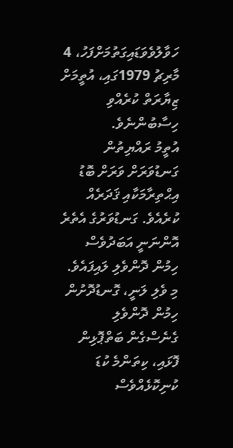ހަވާލުވެވަޑައިގަތުމަށްފަހު، 4 މާރިޗު 1979ގައި، އުތީމަށް ޒިޔާރަތް ކުރެއްވި ހިސާބުންނެވެ.
އުތީމު ރައްޔިތުން ގަނޑުވަރަށް ވަރަށް ބޮޑު އިޙްތިރާމަކާއި ޤަދަރެއް ކުރެއެވެ. ގަނޑުވަރުގެ އެތެރެ އޮންނަނީ އަބަދުވެސް ހިމުން ދޮންވެލި ލައިފައެވެ. މި ވެލި ލަނީ، ގޮނޑުދޮށުން ހިމުން ދޮންވެލި ގެނެސްގެން ބަތްޕޮޅިން ފޮޅައި، ކިތަންމެ ކުޑަ ކުނިކޮޅެއްވެސް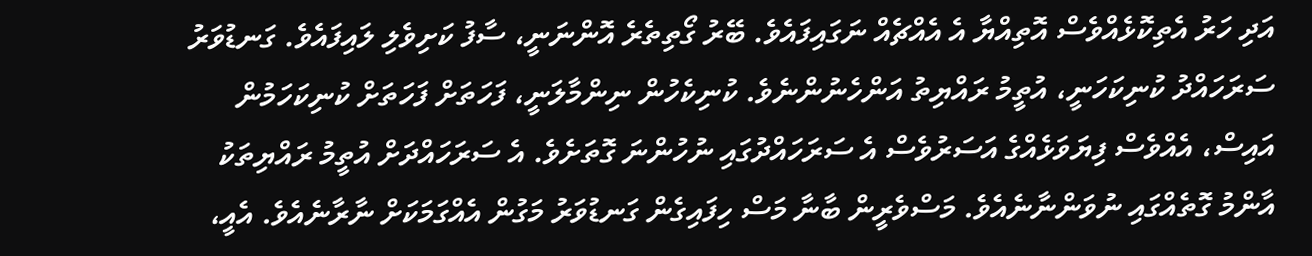އަދި ހަރު އެތިކޮޅެއްވެސް އޮތިއްޔާ އެ އެއްޗެއް ނަގައިފައެވެ. ބޭރު ގޯތިތެރެ އޮންނަނީ، ސާފު ކަށިވެލި ލައިފައެވެ. ގަނޑުވަރު ސަރަހައްދު ކުނިކަހަނީ، އުތީމު ރައްޔިތު އަންހެނުންނެވެ. ކުނިކެހުން ނިންމާލަނީ، ފަހަތަށް ފަހަތަށް ކުނިކަހަމުން އައިސް، އެއްވެސް ފިޔަވަޅެއްގެ އަސަރުވެސް އެ ސަރަހައްދުގައި ނުހުންނަ ގޮތަށެވެ. އެ ސަރަހައްދަށް އުތީމު ރައްޔިތަކު އާންމު ގޮތެއްގައި ނުވަންނާނެއެވެ. މަސްވެރީން ބާނާ މަސް ހިފައިގެން ގަނޑުވަރު މަގުން އެއްގަމަކަށް ނާރާނެއެވެ. އެއީ،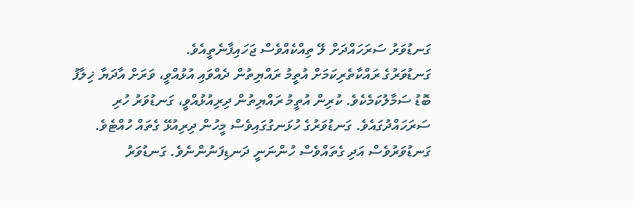ގަނޑުވަރު ސަރަހައްދަށް ލޭ ތިއްކެއްވެސް ޖަހައިފާނެތީއެވެ.
ގަނޑުވަރުގެ ރައްކާތެރިކަމަށް އުތީމު ރައްޔިތުން ދެއްވައި އުޅުއްވީ، ވަރަށް އާދަޔާ ޚިލާފު ބޮޑު ސަމާލުކަމެކެވެ. ކުރިން އުތީމު ރައްޔިތުން ދިރިއުޅުއްވީ، ގަނޑުވަރު ހުރި ސަރަހައްދުގައެވެ. ގަނޑުވަރުގެ ހުޅަނގުގައިވެސް މީހުން ދިރިއުޅޭ ގެތައް ހުއްޓެވެ. ގަނޑުވަރުވެސް އަދި ގެތައްވެސް ހުންނަނީ ދަނޑިފަނުންނެވެ. ގަނޑުވަރު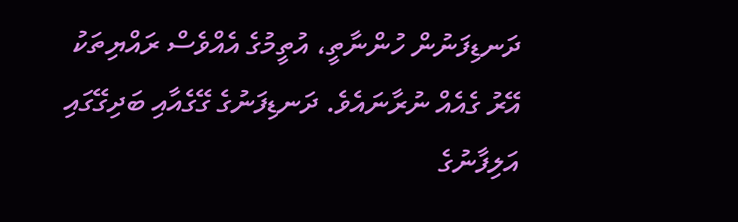ދަނޑިފަނުން ހުންނާތީ، އުތީމުގެ އެއްވެސް ރައްޔިތަކު އޭރު ގެއެއް ނުރާނައެވެ. ދަނޑިފަނުގެ ގޭގެއާއި ބަދިގޭގައި އަލިފާނުގެ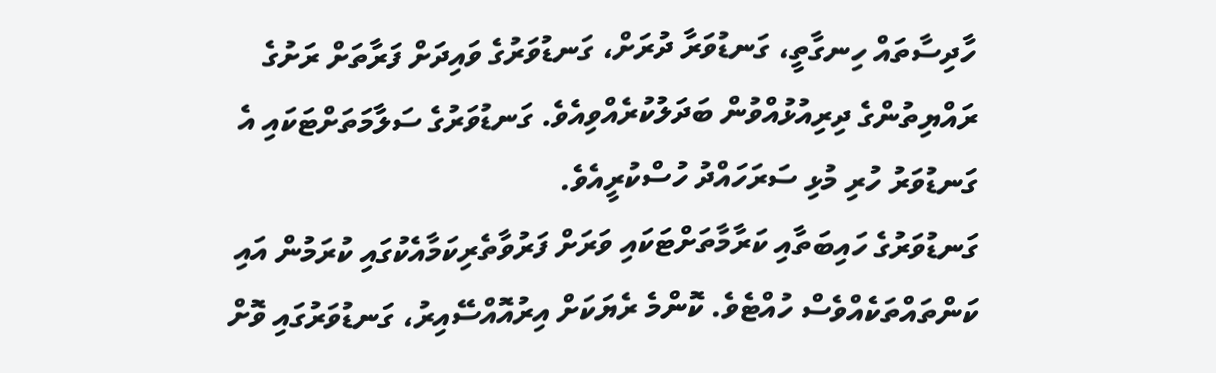ހާދިސާތައް ހިނގާތީ، ގަނޑުވަރާ ދުރަށް، ގަނޑުވަރުގެ ވައިދަށް ފަރާތަށް ރަށުގެ ރައްޔިތުންގެ ދިރިއުޅުއްވުން ބަދަލުކުރެއްވިއެވެ. ގަނޑުވަރުގެ ސަލާމަތަށްޓަކައި އެ ގަނޑުވަރު ހުރި މުޅި ސަރަހައްދު ހުސްކުރީއެވެ.
ގަނޑުވަރުގެ ހައިބަތާއި ކަރާމާތަށްޓަކައި ވަރަށް ފަރުވާތެރިކަމާއެކުގައި ކުރަމުން އައި ކަންތައްތަކެއްވެސް ހުއްޓެވެ. ކޮންމެ ރެޔަކަށް އިރުއޮއްސޭއިރު، ގަނޑުވަރުގައި ވޮށް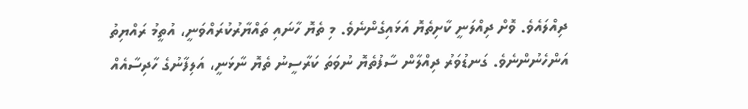ދިއްލައެވެ. ވޮށް ދިއްލަނީ ކާށިތެޔޮ އަޅައިގެންނެވެ. މި ތެޔޮ ހާނައި ތައްޔާރުކުރައްވަނީ، އުތީމު ރައްޔިތު އަންހެނުންނެވެ. ގަނޑުވަރު ދިއްލާން ސާފުތެޔޮ ނުވަތަ ކަރާސީނު ތެޔޮ ނާޅަނީ، އަލިފާނުގެ ހާދިސާއެއް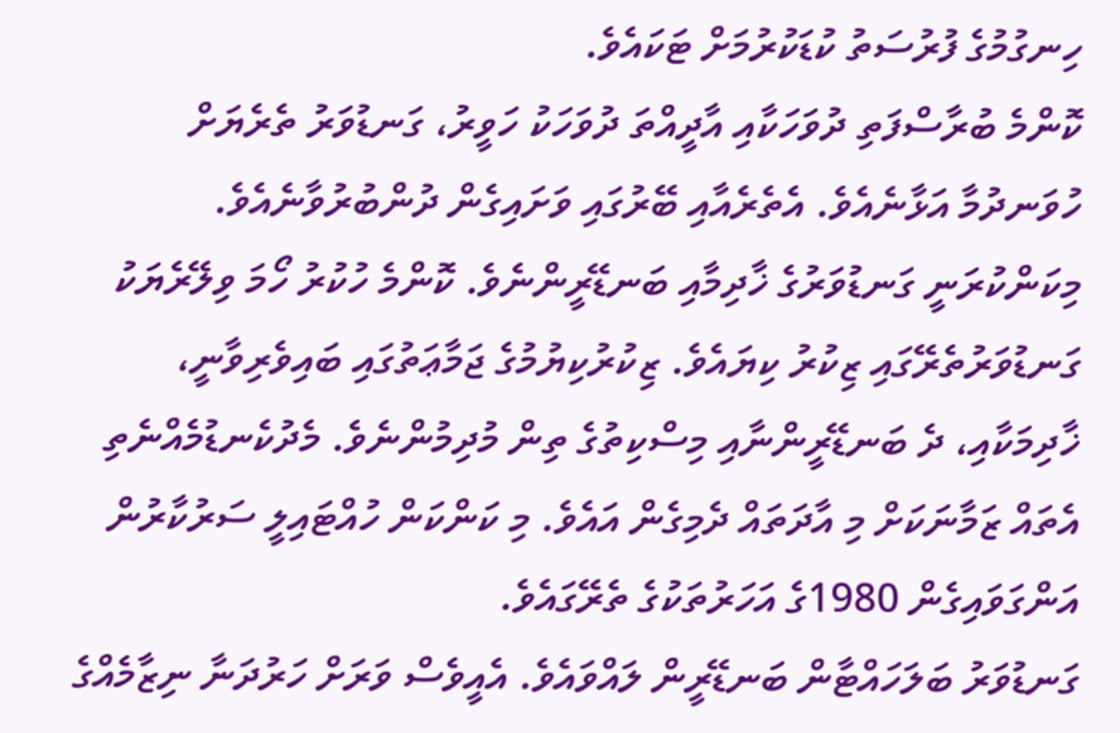ހިނގުމުގެ ފުރުސަތު ކުޑަކުރުމަށް ޓަކައެވެ.
ކޮންމެ ބުރާސްފަތި ދުވަހަކާއި އާދީއްތަ ދުވަހަކު ހަވީރު، ގަނޑުވަރު ތެރެޔަށް ހުވަނދުމާ އަޅާނެއެވެ. އެތެރެއާއި ބޭރުގައި ވަށައިގެން ދުންބުރުވާނެއެވެ. މިކަންކުރަނީ ގަނޑުވަރުގެ ޚާދިމާއި ބަނޑޭރީންނެވެ. ކޮންމެ ހުކުރު ހޯމަ ވިލޭރެޔަކު ގަނޑުވަރުތެރޭގައި ޒިކުރު ކިޔައެވެ. ޒިކުރުކިޔުމުގެ ޖަމާޢަތުގައި ބައިވެރިވާނީ، ޚާދިމަކާއި، ދެ ބަނޑޭރީންނާއި މިސްކިތުގެ ތިން މުދިމުންނެވެ. މެދުކެނޑުމެއްނެތި އެތައް ޒަމާނަކަށް މި އާދަތައް ދެމިގެން އައެވެ. މި ކަންކަން ހުއްޓައިލީ ސަރުކާރުން އަންގަވައިގެން 1980ގެ އަހަރުތަކުގެ ތެރޭގައެވެ.
ގަނޑުވަރު ބަލަހައްޓާން ބަނޑޭރީން ލައްވައެވެ. އެއީވެސް ވަރަށް ހަރުދަނާ ނިޒާމެއްގެ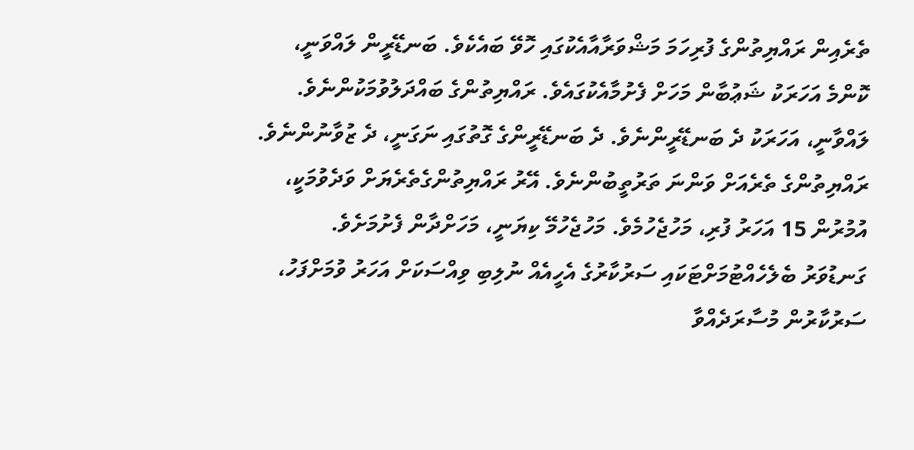ތެރެއިން ރައްޔިތުންގެ ފުރިހަމަ މަޝްވަރާއާއެކުގައި ހޮވޭ ބައެކެވެ. ބަނޑޭރީން ލައްވަނީ، ކޮންމެ އަހަރަކު ޝަޢުބާން މަހަށް ފެށުމާއެކުގައެވެ. ރައްޔިތުންގެ ބައްދަލުވުމަކުންނެވެ. ލައްވާނީ، އަހަރަކު ދެ ބަނޑޭރީންނެވެ. ދެ ބަނޑޭރީންގެ ގޮތުގައި ނަގަނީ، ދެ ޒުވާނުންނެވެ. ރައްޔިތުންގެ ތެރެއަށް ވަންނަ ތަރުތީބުންނެވެ. އޭރު ރައްޔިތުންގެތެރެޔަށް ވަދެވުމަކީ، އުމުރުން 15 އަހަރު ފުރި، މަހުޖެހުމެވެ. މަހުޖެހުމޭ ކިޔަނީ، މަހަށްދާން ފެށުމަށެވެ.
ގަނޑުވަރު ބެލެހެއްޓުމަށްޓަކައި ސަރުކާރުގެ އެހީއެއް ނުލިބި ވިއްސަކަށް އަހަރު ވުމަށްފަހު، ސަރުކާރުން މުސާރަދެއްވާ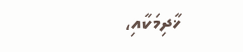ޚާދިމަކާއި،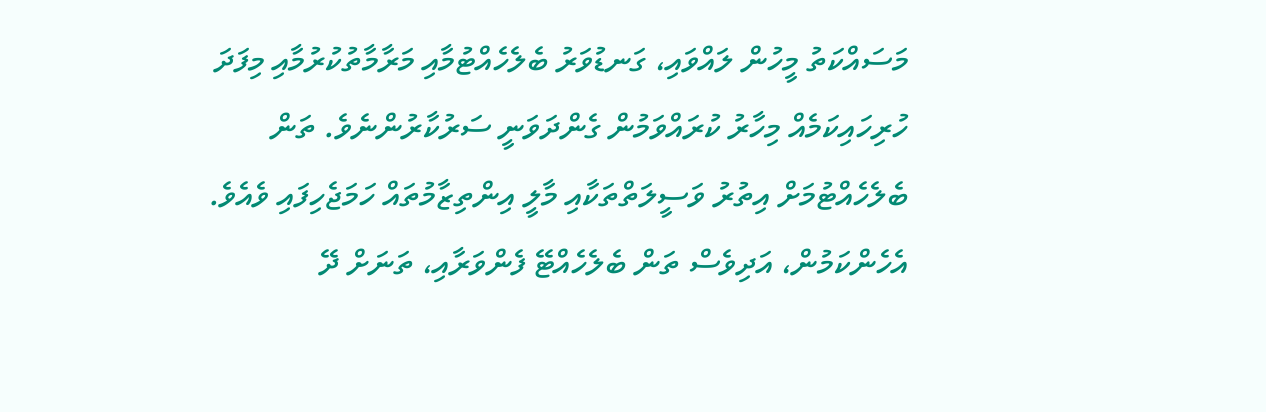މަސައްކަތު މީހުން ލައްވައި، ގަނޑުވަރު ބެލެހެއްޓުމާއި މަރާމާތުކުރުމާއި މިފަދަ ހުރިހައިކަމެއް މިހާރު ކުރައްވަމުން ގެންދަވަނީ ސަރުކާރުންނެވެ. ތަން ބެލެހެއްޓުމަށް އިތުރު ވަސީލަތްތަކާއި މާލީ އިންތިޒާމުތައް ހަމަޖެހިފައި ވެއެވެ. އެހެންކަމުން، އަދިވެސް ތަން ބެލެހެއްޓޭ ފެންވަރާއި، ތަނަށް ދޭ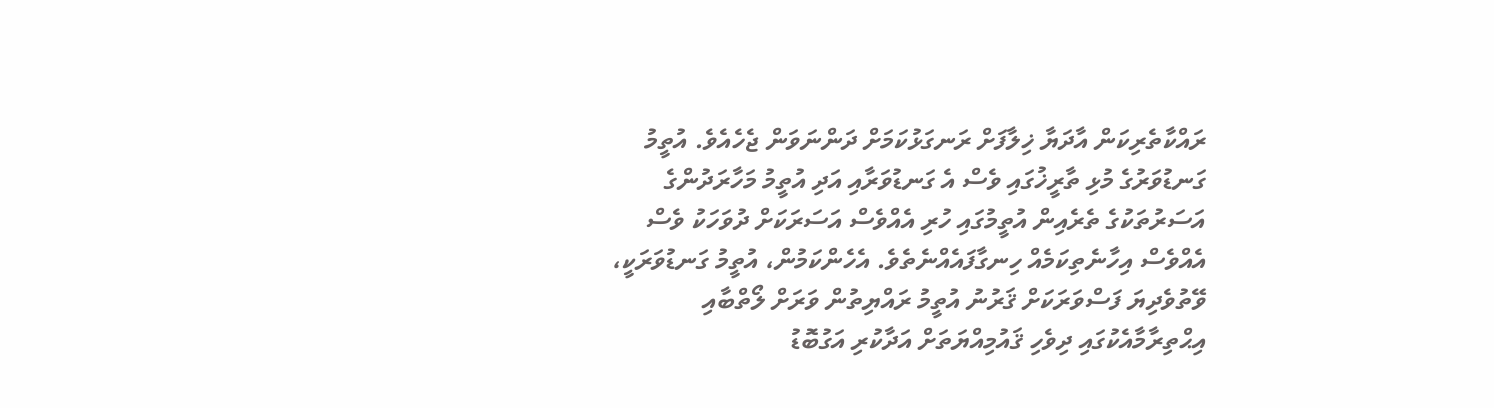ރައްކާތެރިކަން އާދަޔާ ޚިލާފަށް ރަނގަޅުކަމަށް ދަންނަވަން ޖެހެއެވެ. އުތީމު ގަނޑުވަރުގެ މުޅި ތާރީޚުގައި ވެސް އެ ގަނޑުވަރާއި އަދި އުތީމު މަހާރަދުންގެ އަސަރުތަކުގެ ތެރެއިން އުތީމުގައި ހުރި އެއްވެސް އަސަރަކަށް ދުވަހަކު ވެސް އެއްވެސް އިހާނެތިކަމެއް ހިނގާފައެއްނެތެވެ. އެހެންކަމުން، އުތީމު ގަނޑުވަރަކީ، ވޭތުވެދިޔަ ފަސްވަރަކަށް ޤަރުނު އުތީމު ރައްޔިތުން ވަރަށް ލޯތްބާއި އިޙްތިރާމާއެކުގައި ދިވެހި ޤައުމިއްޔަތަށް އަދާކުރި އަގުބޮޑު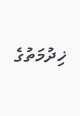ޚިދުމަތުގެ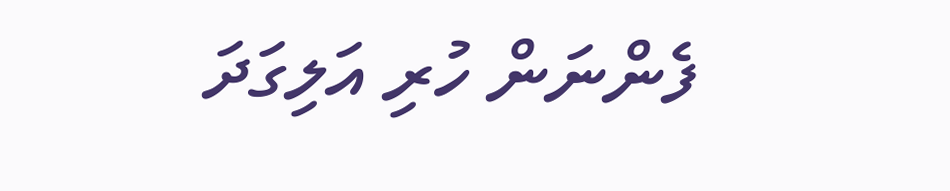ފެންނަން ހުރި އަލިގަދަ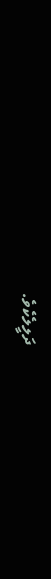ދަލީލެކެވެ.